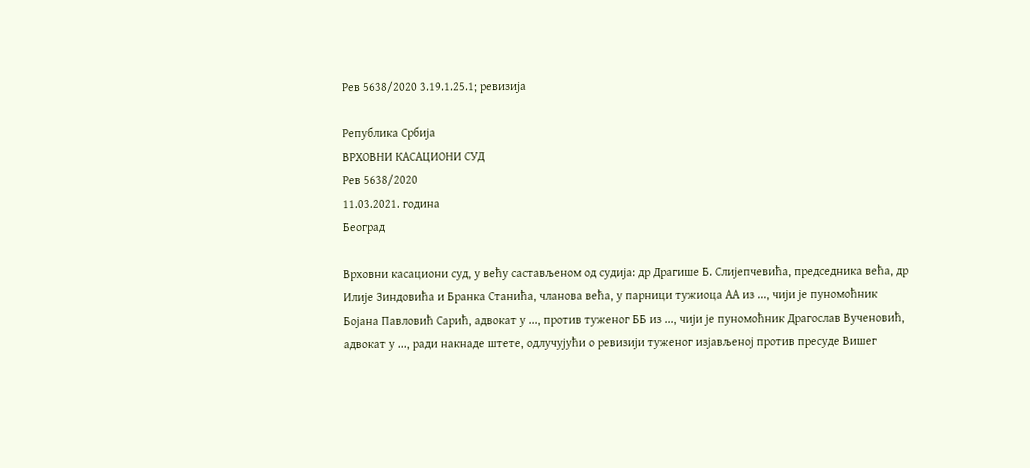Рев 5638/2020 3.19.1.25.1; ревизија

Република Србија
ВРХОВНИ КАСАЦИОНИ СУД
Рев 5638/2020
11.03.2021. година
Београд

Врховни касациони суд, у већу састављеном од судија: др Драгише Б. Слијепчевића, председника већа, др Илије Зиндовића и Бранка Станића, чланова већа, у парници тужиоца АА из ..., чији је пуномоћник Бојана Павловић Сарић, адвокат у ..., против туженог ББ из ..., чији је пуномоћник Драгослав Вученовић, адвокат у ..., ради накнаде штете, одлучујући о ревизији туженог изјављеној против пресуде Вишег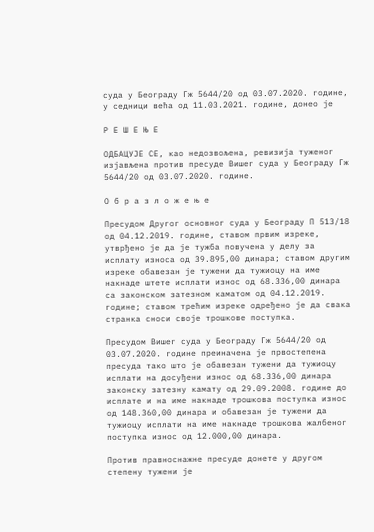суда у Београду Гж 5644/20 од 03.07.2020. године, у седници већа од 11.03.2021. године, донео је

Р Е Ш Е Њ Е

ОДБАЦУЈЕ СЕ, као недозвољена, ревизија туженог изјављена против пресуде Вишег суда у Београду Гж 5644/20 од 03.07.2020. године.

О б р а з л о ж е њ е

Пресудом Другог основног суда у Београду П 513/18 од 04.12.2019. године, ставом првим изреке, утврђено је да је тужба повучена у делу за исплату износа од 39.895,00 динара; ставом другим изреке обавезан је тужени да тужиоцу на име накнаде штете исплати износ од 68.336,00 динара са законском затезном каматом од 04.12.2019. године; ставом трећим изреке одређено је да свака странка сноси своје трошкове поступка.

Пресудом Вишег суда у Београду Гж 5644/20 од 03.07.2020. године преиначена је првостепена пресуда тако што је обавезан тужени да тужиоцу исплати на досуђени износ од 68.336,00 динара законску затезну камату од 29.09.2008. године до исплате и на име накнаде трошкова поступка износ од 148.360,00 динара и обавезан је тужени да тужиоцу исплати на име накнаде трошкова жалбеног поступка износ од 12.000,00 динара.

Против правноснажне пресуде донете у другом степену тужени је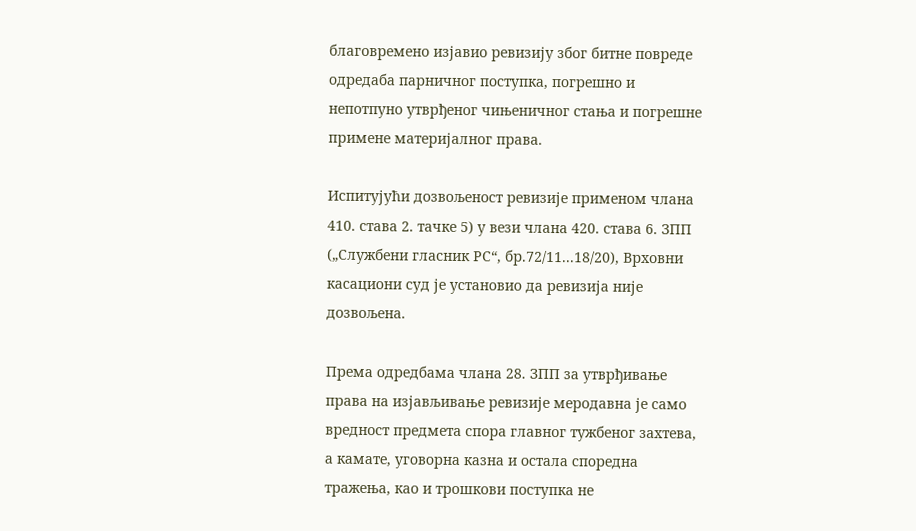благовремено изјавио ревизију због битне повреде одредаба парничног поступка, погрешно и непотпуно утврђеног чињеничног стања и погрешне примене материјалног права.

Испитујући дозвољеност ревизије применом члана 410. става 2. тачке 5) у вези члана 420. става 6. ЗПП („Службени гласник РС“, бр.72/11...18/20), Врховни касациони суд је установио да ревизија није дозвољена.

Према одредбама члана 28. ЗПП за утврђивање права на изјављивање ревизије меродавна је само вредност предмета спора главног тужбеног захтева, а камате, уговорна казна и остала споредна тражења, као и трошкови поступка не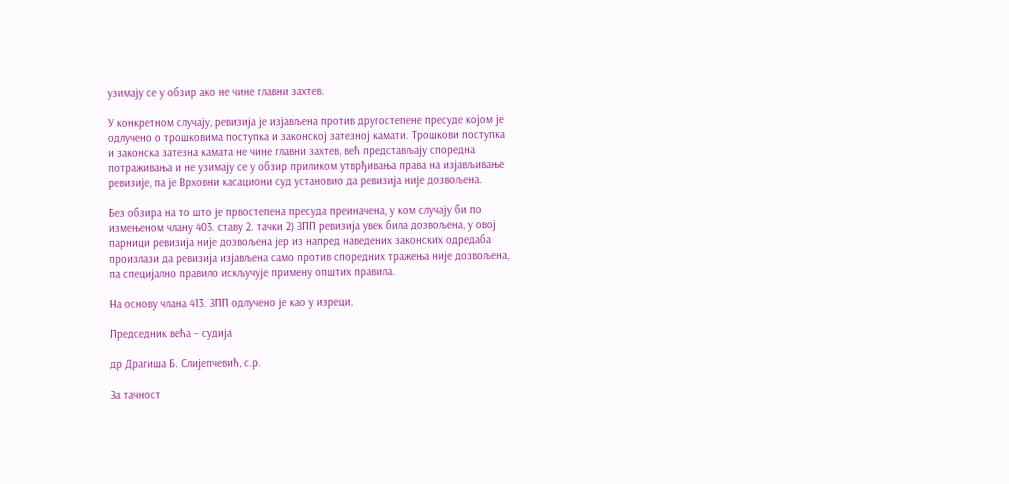узимају се у обзир ако не чине главни захтев.

У конкретном случају, ревизија је изјављена против другостепене пресуде којом је одлучено о трошковима поступка и законској затезној камати. Трошкови поступка и законска затезна камата не чине главни захтев, већ представљају споредна потраживања и не узимају се у обзир приликом утврђивања права на изјављивање ревизије, па је Врховни касациони суд установио да ревизија није дозвољена.

Без обзира на то што је првостепена пресуда преиначена, у ком случају би по измењеном члану 403. ставу 2. тачки 2) ЗПП ревизија увек била дозвољена, у овој парници ревизија није дозвољена јер из напред наведених законских одредаба произлази да ревизија изјављена само против споредних тражења није дозвољена, па специјално правило искључује примену општих правила.

На основу члана 413. ЗПП одлучено је као у изреци.

Председник већа – судија

др Драгиша Б. Слијепчевић, с.р.

За тачност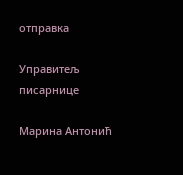отправка

Управитељ писарнице

Марина Антонић